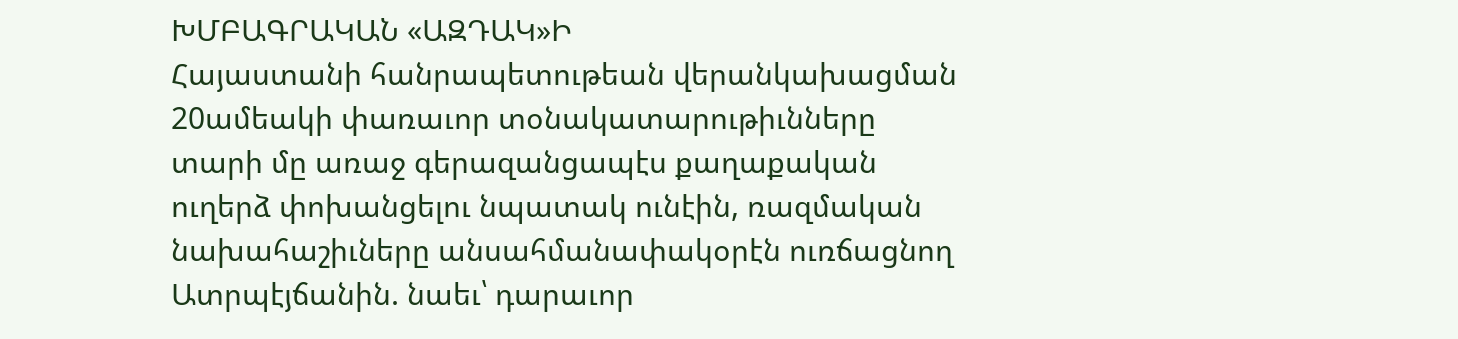ԽՄԲԱԳՐԱԿԱՆ «ԱԶԴԱԿ»Ի
Հայաստանի հանրապետութեան վերանկախացման 20ամեակի փառաւոր տօնակատարութիւնները տարի մը առաջ գերազանցապէս քաղաքական ուղերձ փոխանցելու նպատակ ունէին, ռազմական նախահաշիւները անսահմանափակօրէն ուռճացնող Ատրպէյճանին. նաեւ՝ դարաւոր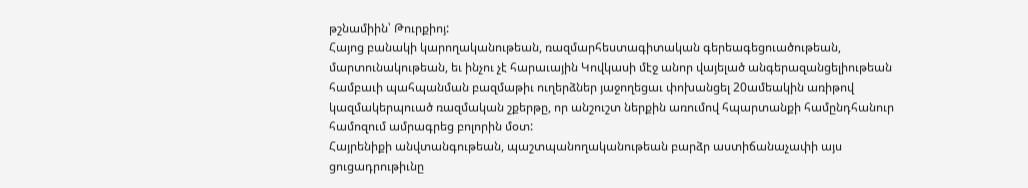թշնամիին՝ Թուրքիոյ:
Հայոց բանակի կարողականութեան, ռազմարհեստագիտական գերեագեցուածութեան, մարտունակութեան, եւ ինչու չէ հարաւային Կովկասի մէջ անոր վայելած անգերազանցելիութեան համբաւի պահպանման բազմաթիւ ուղերձներ յաջողեցաւ փոխանցել 20ամեակին առիթով կազմակերպուած ռազմական շքերթը, որ անշուշտ ներքին առումով հպարտանքի համընդհանուր համոզում ամրագրեց բոլորին մօտ:
Հայրենիքի անվտանգութեան, պաշտպանողականութեան բարձր աստիճանաչափի այս ցուցադրութիւնը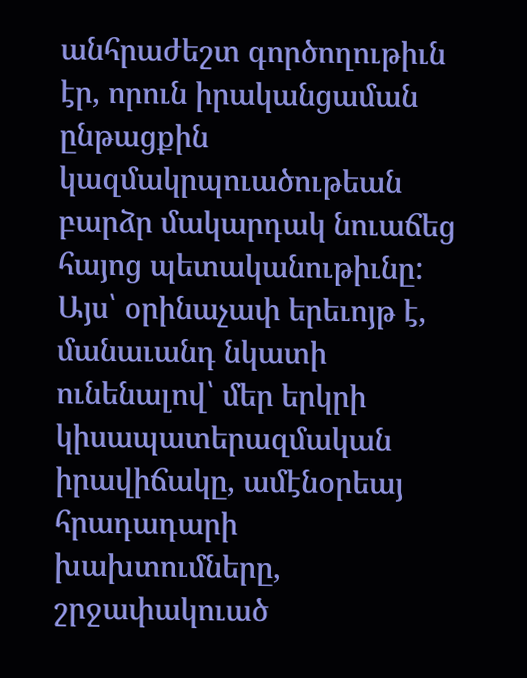անհրաժեշտ գործողութիւն էր, որուն իրականցաման ընթացքին կազմակրպուածութեան բարձր մակարդակ նուաճեց հայոց պետականութիւնը: Այս՝ օրինաչափ երեւոյթ է, մանաւանդ նկատի ունենալով՝ մեր երկրի կիսապատերազմական իրավիճակը, ամէնօրեայ հրադադարի խախտումները, շրջափակուած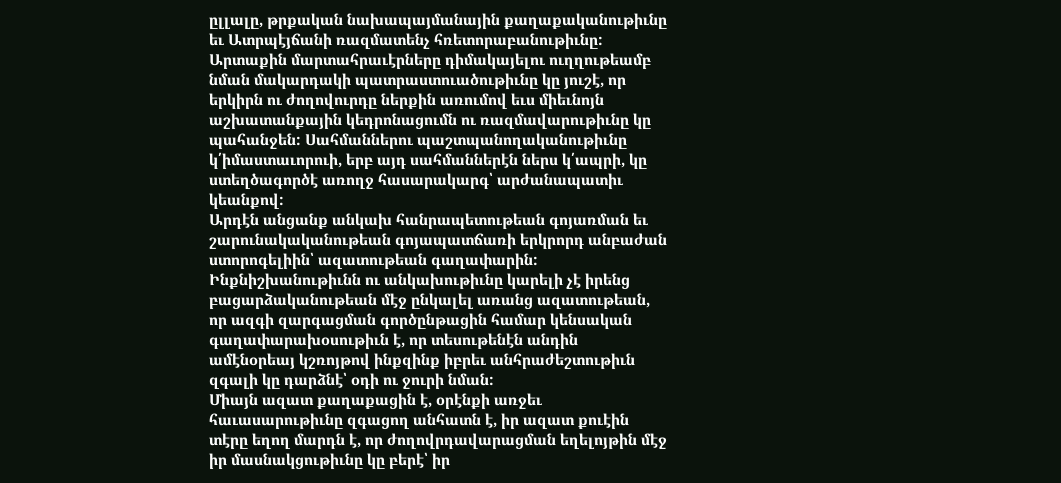ըլլալը, թրքական նախապայմանային քաղաքականութիւնը եւ Ատրպէյճանի ռազմատենչ հռետորաբանութիւնը:
Արտաքին մարտահրաւէրները դիմակայելու ուղղութեամբ նման մակարդակի պատրաստուածութիւնը կը յուշէ, որ երկիրն ու ժողովուրդը ներքին առումով եւս միեւնոյն աշխատանքային կեդրոնացումն ու ռազմավարութիւնը կը պահանջեն: Սահմաններու պաշտպանողականութիւնը կ՛իմաստաւորուի, երբ այդ սահմաններէն ներս կ՛ապրի, կը ստեղծագործէ առողջ հասարակարգ՝ արժանապատիւ կեանքով:
Արդէն անցանք անկախ հանրապետութեան գոյառման եւ շարունակականութեան գոյապատճառի երկրորդ անբաժան ստորոգելիին՝ ազատութեան գաղափարին: Ինքնիշխանութիւնն ու անկախութիւնը կարելի չէ իրենց բացարձականութեան մէջ ընկալել առանց ազատութեան, որ ազգի զարգացման գործընթացին համար կենսական գաղափարախօսութիւն է, որ տեսութենէն անդին ամէնօրեայ կշռոյթով ինքզինք իբրեւ անհրաժեշտութիւն զգալի կը դարձնէ՝ օդի ու ջուրի նման:
Միայն ազատ քաղաքացին է, օրէնքի առջեւ հաւասարութիւնը զգացող անհատն է, իր ազատ քուէին տէրը եղող մարդն է, որ ժողովրդավարացման եղելոյթին մէջ իր մասնակցութիւնը կը բերէ՝ իր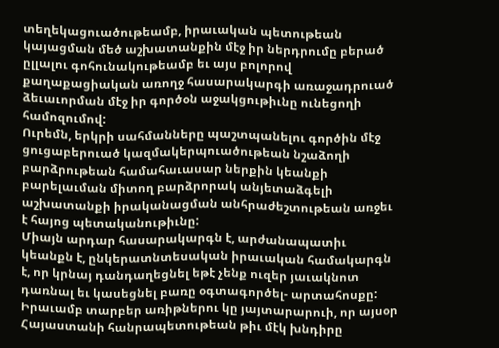տեղեկացուածութեամբ, իրաւական պետութեան կայացման մեծ աշխատանքին մէջ իր ներդրումը բերած ըլլալու գոհունակութեամբ եւ այս բոլորով քաղաքացիական առողջ հասարակարգի առաջադրուած ձեւաւորման մէջ իր գործօն աջակցութիւնը ունեցողի համոզումով:
Ուրեմն, երկրի սահմանները պաշտպանելու գործին մէջ ցուցաբերուած կազմակերպուածութեան նշաձողի բարձրութեան համահաւասար ներքին կեանքի բարելաւման միտող բարձրորակ անյետաձգելի աշխատանքի իրականացման անհրաժեշտութեան առջեւ է հայոց պետականութիւնը:
Միայն արդար հասարակարգն է, արժանապատիւ կեանքն է, ընկերատնտեսական իրաւական համակարգն է, որ կրնայ դանդաղեցնել եթէ չենք ուզեր յաւակնոտ դառնալ եւ կասեցնել բառը օգտագործել- արտահոսքը: Իրաւամբ տարբեր առիթներու կը յայտարարուի, որ այսօր Հայաստանի հանրապետութեան թիւ մէկ խնդիրը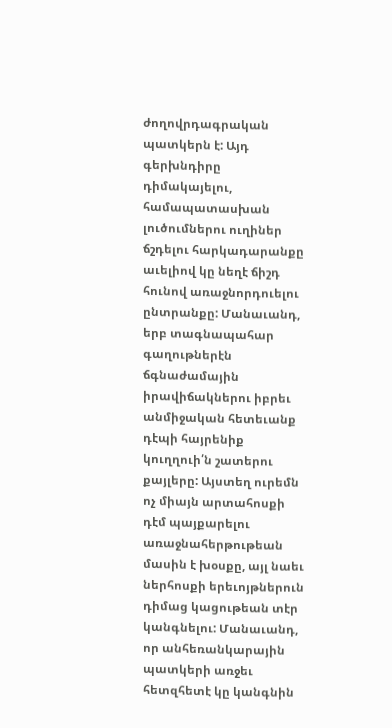ժողովրդագրական պատկերն է: Այդ գերխնդիրը դիմակայելու, համապատասխան լուծումներու ուղիներ ճշդելու հարկադարանքը աւելիով կը նեղէ ճիշդ հունով առաջնորդուելու ընտրանքը: Մանաւանդ, երբ տագնապահար գաղութներէն ճգնաժամային իրավիճակներու իբրեւ անմիջական հետեւանք դէպի հայրենիք կուղղուի՛ն շատերու քայլերը: Այստեղ ուրեմն ոչ միայն արտահոսքի դէմ պայքարելու առաջնահերթութեան մասին է խօսքը, այլ նաեւ ներհոսքի երեւոյթներուն դիմաց կացութեան տէր կանգնելու: Մանաւանդ, որ անհեռանկարային պատկերի առջեւ հետզհետէ կը կանգնին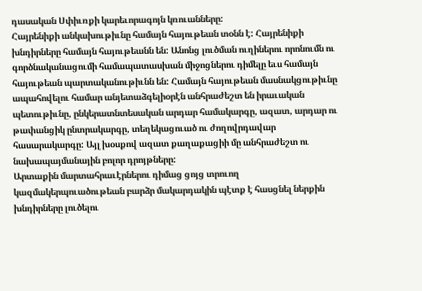դասական Սփիւռքի կարեւորագոյն կռուանները:
Հայրենիքի անկախութիւնը համայն հայութեան տօնն է: Հայրենիքի խնդիրները համայն հայութեանն են: Անոնց լուծման ուղիներու որոնումն ու գործնականացումի համապատասխան միջոցներու դիմելը եւս համայն հայութեան պարտականութիւնն են: Համայն հայութեան մասնակցութիւնը ապահովելու համար անյետաձգելիօրէն անհրաժեշտ են իրաւական պետութիւնը, ընկերատնտեսական արդար համակարգը, ազատ, արդար ու թափանցիկ ընտրակարգը, տեղեկացուած ու ժողովրդավար հասարակարգը: Այլ խօսքով ազատ քաղաքացիի մը անհրաժեշտ ու նախապայմանային բոլոր դրոյթները:
Արտաքին մարտահրաւէրներու դիմաց ցոյց տրուող կազմակերպուածութեան բարձր մակարդակին պէտք է հասցնել ներքին խնդիրները լուծելու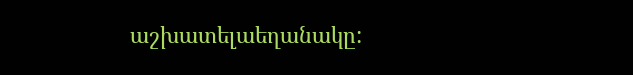աշխատելաեղանակը: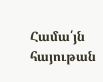Համա՛յն հայութան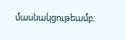մասնակցութեամբ: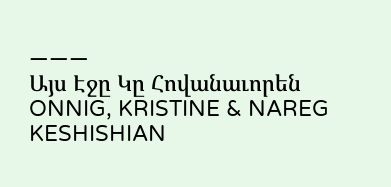———
Այս Էջը Կը Հովանաւորեն
ONNIG, KRISTINE & NAREG KESHISHIAN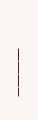———–